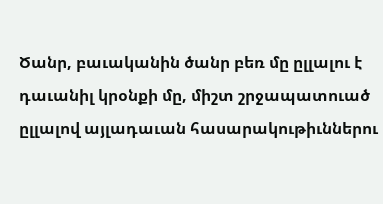Ծանր, բաւականին ծանր բեռ մը ըլլալու է դաւանիլ կրօնքի մը, միշտ շրջապատուած ըլլալով այլադաւան հասարակութիւններու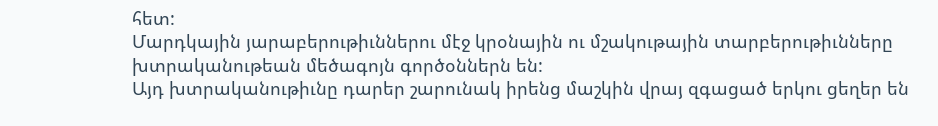հետ:
Մարդկային յարաբերութիւններու մէջ կրօնային ու մշակութային տարբերութիւնները խտրականութեան մեծագոյն գործօններն են:
Այդ խտրականութիւնը դարեր շարունակ իրենց մաշկին վրայ զգացած երկու ցեղեր են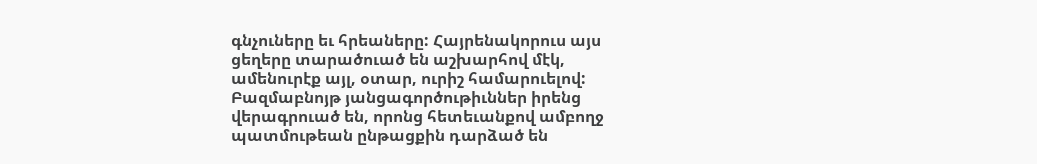գնչուները եւ հրեաները: Հայրենակորուս այս ցեղերը տարածուած են աշխարհով մէկ, ամենուրէք այլ, օտար, ուրիշ համարուելով:
Բազմաբնոյթ յանցագործութիւններ իրենց վերագրուած են, որոնց հետեւանքով ամբողջ պատմութեան ընթացքին դարձած են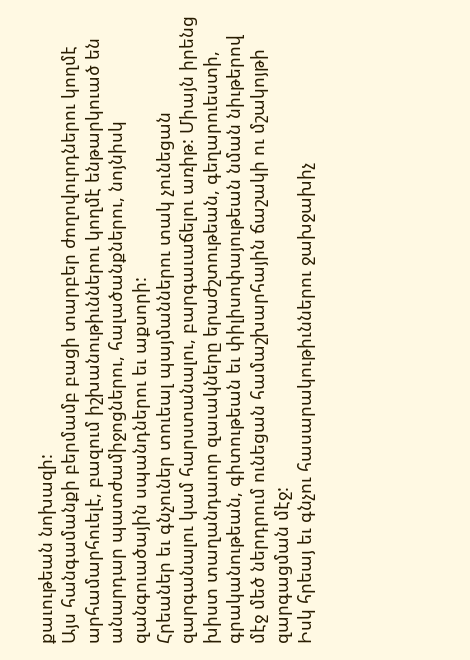քաւութեան նոխազի:
Այս հանգամանքի բերմամբ բացի տարբեր ժողովուրդներու կողմէ արհամարհուելէ, բազում իշխանութիւններու կողմէ ենթարկուած են անարդար պատժամիջոցներու, հալածանքներու, նոյնիսկ զանգուածային սպանդներու եւ աքսորի:
Հրեաներ եւ գնչուներ տուեալ պայմաններու տակ չունեցան զարգանալու կամ հարստանալու, բարգաւաճելու առիթ: Միայն իրենց խիստ տաղանդաւոր զաւակները երաժշտութեան, գեղարուեստի, գրականութեան, գիտութեան եւ փիլիսոփայութեան նման նիւթերով մէջ մեծ ներդրում ունեցան համաշխարհային ճաշակի ու մշակոյթի զարգացման մէջ:
Իսկ հրեայ եւ գնչու հասարակութիւններու ջախջախիչ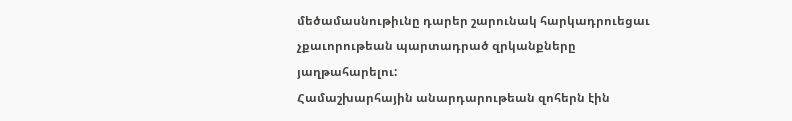մեծամասնութիւնը դարեր շարունակ հարկադրուեցաւ չքաւորութեան պարտադրած զրկանքները յաղթահարելու:
Համաշխարհային անարդարութեան զոհերն էին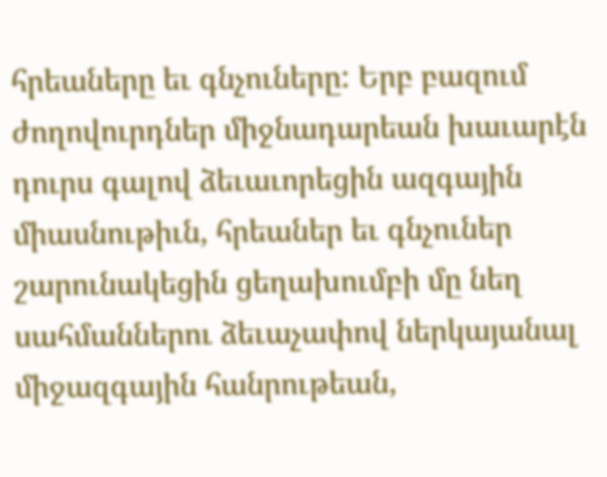հրեաները եւ գնչուները: Երբ բազում ժողովուրդներ միջնադարեան խաւարէն դուրս գալով ձեւաւորեցին ազգային միասնութիւն, հրեաներ եւ գնչուներ շարունակեցին ցեղախումբի մը նեղ սահմաններու ձեւաչափով ներկայանալ միջազգային հանրութեան,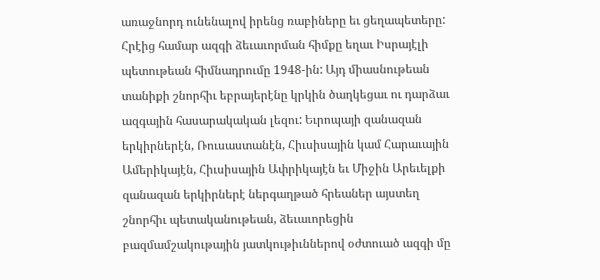առաջնորդ ունենալով իրենց ռաբիները եւ ցեղապետերը:
Հրէից համար ազգի ձեւաւորման հիմքը եղաւ Իսրայէլի պետութեան հիմնադրումը 1948-ին: Այդ միասնութեան տանիքի շնորհիւ եբրայերէնը կրկին ծաղկեցաւ ու դարձաւ ազգային հասարակական լեզու: Եւրոպայի զանազան երկիրներէն, Ռուսաստանէն, Հիւսիսային կամ Հարաւային Ամերիկայէն, Հիւսիսային Ափրիկայէն եւ Միջին Արեւելքի զանազան երկիրներէ ներգաղթած հրեաներ այստեղ շնորհիւ պետականութեան, ձեւաւորեցին բազմամշակութային յատկութիւններով օժտուած ազգի մը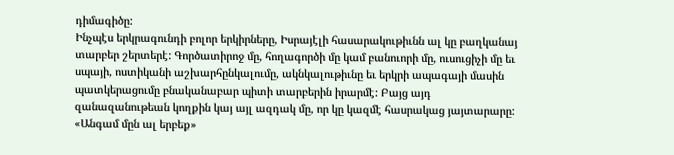դիմագիծը:
Ինչպէս երկրագունդի բոլոր երկիրները, Իսրայէլի հասարակութիւնն ալ կը բաղկանայ տարբեր շերտերէ: Գործատիրոջ մը, հողագործի մը կամ բանուորի մը, ուսուցիչի մը եւ սպայի, ոստիկանի աշխարհընկալումը, ակնկալութիւնը եւ երկրի ապագայի մասին պատկերացումը բնականաբար պիտի տարբերին իրարմէ: Բայց այդ զանազանութեան կողքին կայ այլ ազդակ մը, որ կը կազմէ հասրակաց յայտարարը: «Անգամ մըն ալ երբեք»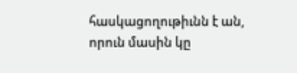հասկացողութիւնն է ան, որուն մասին կը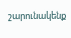շարունակենք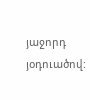յաջորդ յօդուածով: